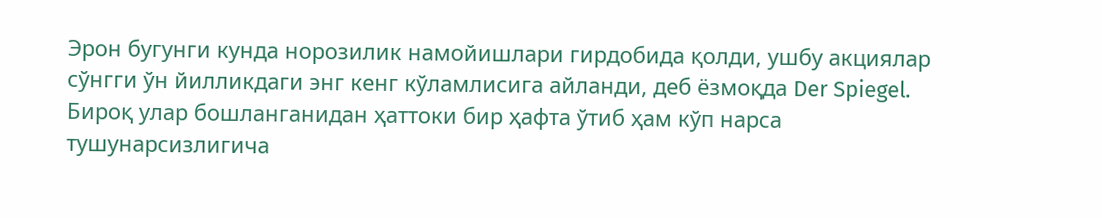Эрон бугунги кунда норозилик намойишлари гирдобида қолди, ушбу акциялар сўнгги ўн йилликдаги энг кенг кўламлисига айланди, деб ёзмоқда Der Spiegel. Бироқ улар бошланганидан ҳаттоки бир ҳафта ўтиб ҳам кўп нарса тушунарсизлигича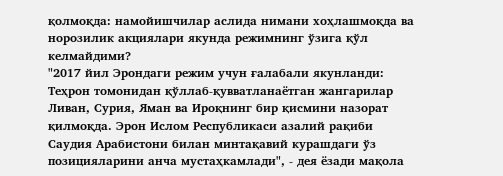қолмоқда: намойишчилар аслида нимани хоҳлашмоқда ва норозилик акциялари якунда режимнинг ўзига қўл келмайдими?
"2017 йил Эрондаги режим учун ғалабали якунланди: Теҳрон томонидан қўллаб-қувватланаётган жангарилар Ливан, Сурия, Яман ва Ироқнинг бир қисмини назорат қилмоқда. Эрон Ислом Республикаси азалий рақиби Саудия Арабистони билан минтақавий курашдаги ўз позицияларини анча мустаҳкамлади", - дея ёзади мақола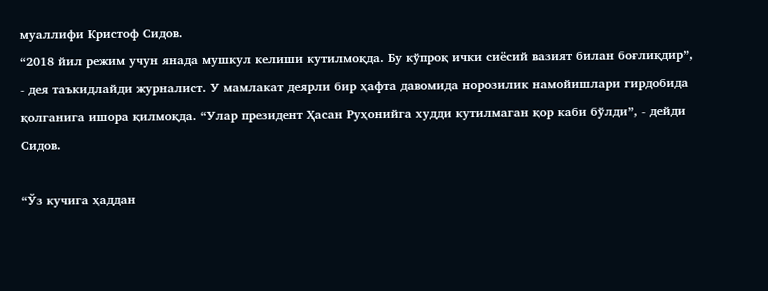муаллифи Кристоф Сидов.
“2018 йил режим учун янада мушкул келиши кутилмоқда. Бу кўпроқ ички сиёсий вазият билан боғлиқдир”, - дея таъкидлайди журналист. У мамлакат деярли бир ҳафта давомида норозилик намойишлари гирдобида қолганига ишора қилмоқда. “Улар президент Ҳасан Руҳонийга худди кутилмаган қор каби бўлди”, - дейди Сидов.

“Ўз кучига ҳаддан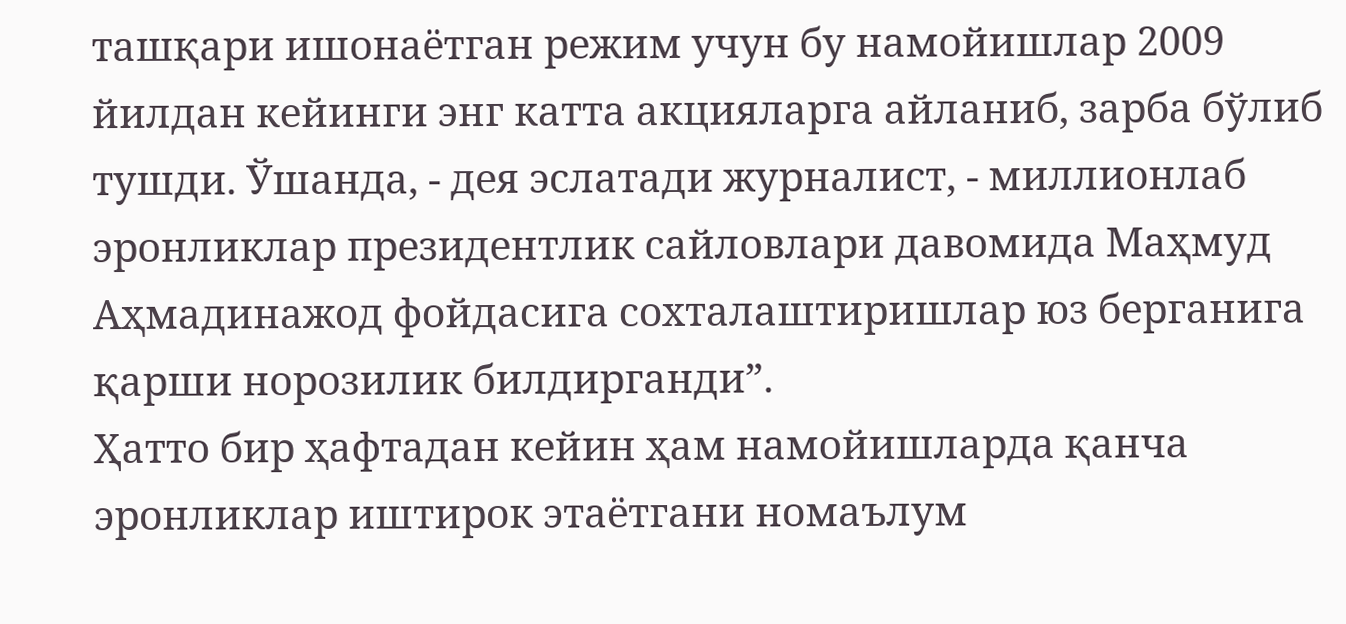ташқари ишонаётган режим учун бу намойишлар 2009 йилдан кейинги энг катта акцияларга айланиб, зарба бўлиб тушди. Ўшанда, - дея эслатади журналист, - миллионлаб эронликлар президентлик сайловлари давомида Маҳмуд Аҳмадинажод фойдасига сохталаштиришлар юз берганига қарши норозилик билдирганди”.
Ҳатто бир ҳафтадан кейин ҳам намойишларда қанча эронликлар иштирок этаётгани номаълум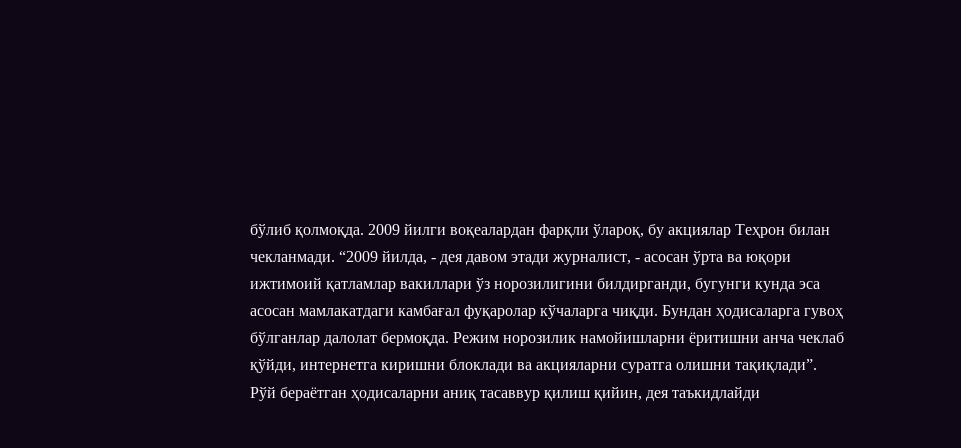бўлиб қолмоқда. 2009 йилги воқеалардан фарқли ўлароқ, бу акциялар Теҳрон билан чекланмади. “2009 йилда, - дея давом этади журналист, - асосан ўрта ва юқори ижтимоий қатламлар вакиллари ўз норозилигини билдирганди, бугунги кунда эса асосан мамлакатдаги камбағал фуқаролар кўчаларга чиқди. Бундан ҳодисаларга гувоҳ бўлганлар далолат бермоқда. Режим норозилик намойишларни ёритишни анча чеклаб қўйди, интернетга киришни блоклади ва акцияларни суратга олишни тақиқлади”.
Рўй бераётган ҳодисаларни аниқ тасаввур қилиш қийин, дея таъкидлайди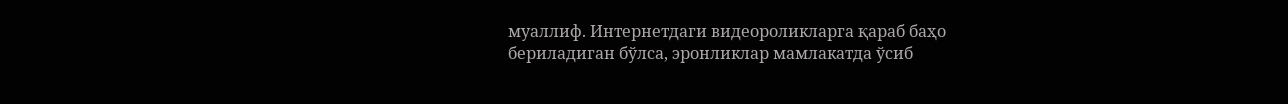муаллиф. Интернетдаги видеороликларга қараб баҳо бериладиган бўлса, эронликлар мамлакатда ўсиб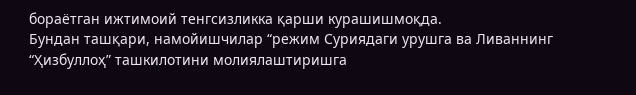бораётган ижтимоий тенгсизликка қарши курашишмоқда.
Бундан ташқари, намойишчилар “режим Суриядаги урушга ва Ливаннинг “Ҳизбуллоҳ” ташкилотини молиялаштиришга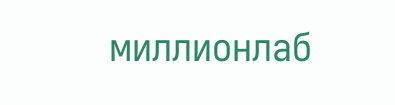миллионлаб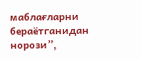маблағларни бераётганидан норози”,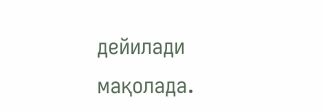дейилади мақолада.